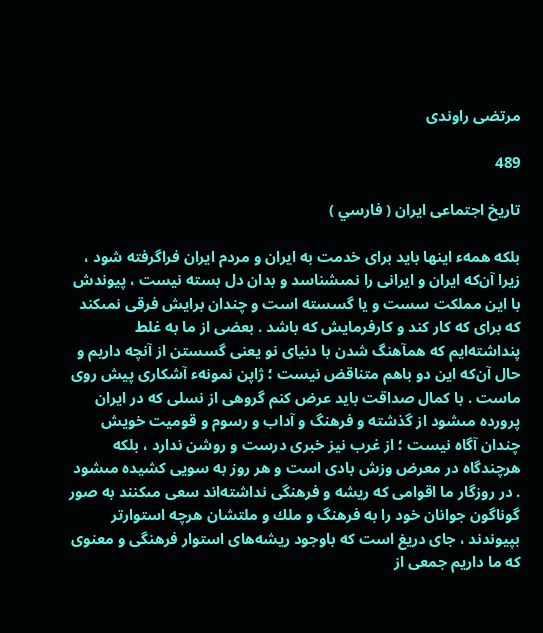مرتضى راوندى

489

تاريخ اجتماعى ايران ( فارسي )

بلكه همهء اينها بايد براى خدمت به ايران و مردم ايران فراگرفته شود ، زيرا آن‌كه ايران و ايرانى را نمىشناسد و بدان دل بسته نيست ، پيوندش با اين مملكت سست و يا گسسته است و چندان برايش فرقى نمىكند كه براى كه كار كند و كارفرمايش كه باشد . بعضى از ما به غلط پنداشته‌ايم كه همآهنگ شدن با دنياى نو يعنى گسستن از آنچه داريم و حال آن‌كه اين دو باهم متناقض نيست ؛ ژاپن نمونهء آشكارى پيش روى ماست . با كمال صداقت بايد عرض كنم گروهى از نسلى كه در ايران پرورده مىشود از گذشته و فرهنگ و آداب و رسوم و قوميت خويش چندان آگاه نيست ؛ از غرب نيز خبرى درست و روشن ندارد ، بلكه هرچندگاه در معرض وزش بادى است و هر روز به سويى كشيده مىشود . در روزگار ما اقوامى كه ريشه و فرهنگى نداشته‌اند سعى مىكنند به صور گوناگون جوانان خود را به فرهنگ و ملك و ملتشان هرچه استوارتر بپيوندند ، جاى دريغ است كه باوجود ريشه‌هاى استوار فرهنگى و معنوى كه ما داريم جمعى از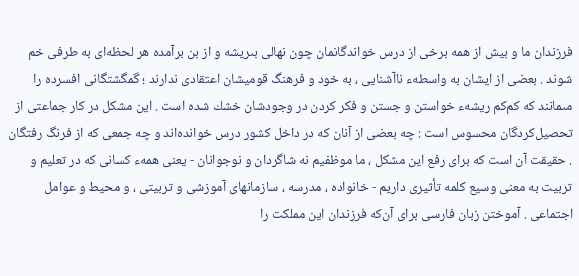فرزندان ما و بيش از همه برخى از درس خواندگانمان چون نهالى بىريشه و از بن برآمده هر لحظه‌اى به طرفى خم شوند . بعضى از ايشان به واسطهء ناآشنايى ، به خود و فرهنگ قوميشان اعتقادى ندارند ؛ گمگشتگانى افسرده را مىمانند كه كم‌كم ريشهء خواستن و جستن و فكر كردن در وجودشان خشك شده است . اين مشكل در كار جماعتى از تحصيل‌كردگان محسوس است : چه بعضى از آنان كه در داخل كشور درس خوانده‌اند و چه جمعى كه از فرنگ رفتگان . حقيقت آن است كه براى رفع اين مشكل ، ما موظفيم نه شاگردان و نوجوانان - يعنى همهء كسانى كه در تعليم و تربيت به معنى وسيع كلمه تأثيرى داريم - خانواده ، مدرسه ، سازمانهاى آموزشى و تربيتى ، و محيط و عوامل اجتماعى . آموختن زبان فارسى براى آن‌كه فرزندان اين مملكت را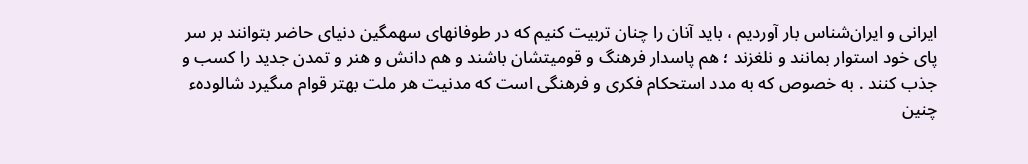ايرانى و ايران‌شناس بار آورديم ، بايد آنان را چنان تربيت كنيم كه در طوفانهاى سهمگين دنياى حاضر بتوانند بر سر پاى خود استوار بمانند و نلغزند ؛ هم پاسدار فرهنگ و قوميتشان باشند و هم دانش و هنر و تمدن جديد را كسب و جذب كنند . به خصوص كه به مدد استحكام فكرى و فرهنگى است كه مدنيت هر ملت بهتر قوام مىگيرد شالودهء چنين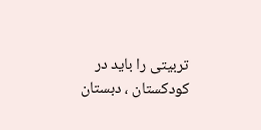تربيتى را بايد در كودكستان ، دبستان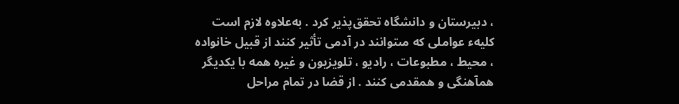، دبيرستان و دانشگاه تحقق‌پذير كرد . به‌علاوه لازم است كليهء عواملى كه مىتوانند در آدمى تأثير كنند از قبيل خانواده ، محيط ، مطبوعات ، راديو ، تلويزيون و غيره همه با يكديگر همآهنگى و همقدمى كنند . از قضا در تمام مراحل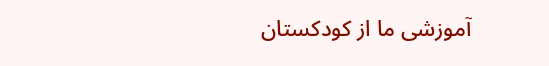آموزشى ما از كودكستان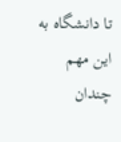تا دانشگاه به اين مهم چندان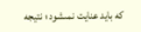كه بايد عنايت نمىشود ؛ نتيجه